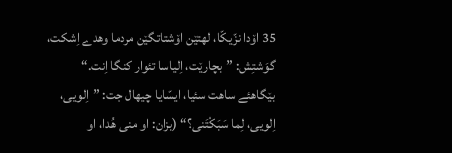35 اۆدا نزّیکّا، لهتێن اۆشتاتگێن مردما وهدے اِشکت، گوَشتِش: ”بچارێت، اِلیاسا تئوار کنگا اِنت.“
بێگاهئے ساهت سئیا، ایسّایا چیهال جت: ”اِلویی، اِلویی، لِما سَبَکْتَنی؟“ (بزان: او منی هُدا، او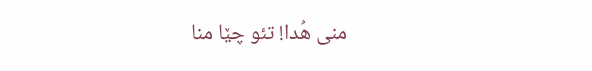منی هُدا! تئو چێا منا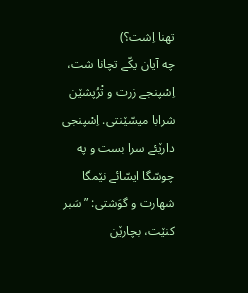تهنا اِشت؟)
چه آیان یکّے تچانا شت، اِسْپنجے زرت و تْرُپشێن شرابا میسّێنتی. اِسْپنجی دارێئے سرا بست و په چوسّگا ایسّائے نێمگا شهارت و گوَشتی: ”سَبر کنێت، بچارێن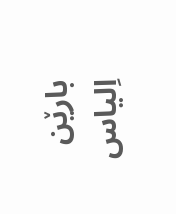بارێن اِلیاس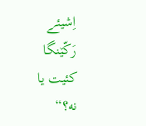اِشیئے رَکّێنگا کئیت یا نه؟“